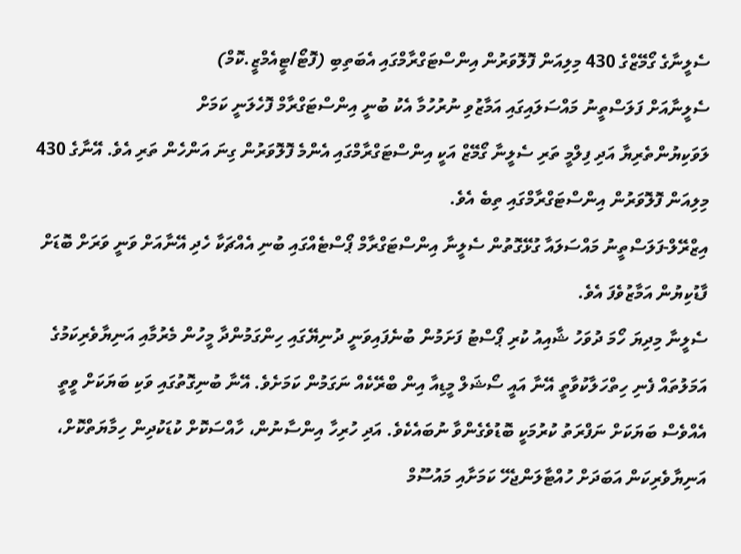ސެލީނާގެ ގޯމޭޒްގެ 430 މިލިއަން ފޮލޮވަރުން އިންސްޓަގްރާމްގައި އެބަތިބި (ފޮޓޯ/ޓީއެމްޒީ.ކޮމް)
ސެލީނާއަށް ފަލަސްތީނު މައްސަލައިގައި އަމާޒުވި ނުރުހުމާ އެކު ބުނީ އިންސްޓަގްރާމް ފޮހެލަނީ ކަމަށް
ލަވަކިޔުންތެރިޔާ އަދި ފިލްމީ ތަރި ސެލީނާ ގޯމޭޒް އަކީ އިންސްޓަގްރާމްގައި އެންމެ ފޮލޮވަރުން ގިނަ އަންހެން ތަރި އެވެ. އޭނާގެ 430 މިލިއަން ފޮލޮވަރުން އިންސްޓަގްރާމްގައި ތިބެ އެވެ.
އިޒްރޭލް-ފަލަސްތީނު މައްސަލައާ ގުޅޭގޮތުން ސެލީނާ އިންސްޓަގްރާމް ޕޯސްޓެއްގައި ބުނި އެއްޗަކާ ހެދި އޭނާއަށް ވަނީ ވަރަށް ބޮޑަށް ފާޑުކިޔުން އަމާޒުވެފަ އެވެ.
ސެލީނާ މިދިޔަ ހޯމަ ދުވަހު ޝާއިއު ކުރި ޕޯސްޓު ފަށަމުން ބުނެފައިވަނީ ދުނިޔޭގައި ހިންގަމުންދާ މީހުން މެރުމާއި އަނިޔާވެރިކަމުގެ އަމަލުތައް ފެނި ހިތްހަލާކުވާތީ އޭނާ އައީ ސޯޝަލް މީޑިއާ އިން ބްރޭކެއް ނަގަމުން ކަމަށެވެ. އޭނާ ބުނިގޮތުގައި ވަކި ބަޔަކަށް ވީތީ އެއްވެސް ބަޔަކަށް ނަފްރަތު ކުރުމަކީ ބޮޑުވެގެންވާ ނުބައެކެވެ. އަދި ހުރިހާ އިންސާނުން، ހާއްސަކޮށް ކުޑަކުދިން ހިމާޔަތްކޮށް، އަނިޔާވެރިކަން އަބަދަށް ހުއްޓާލަންޖެހޭ ކަމަށާއި މައުސޫމް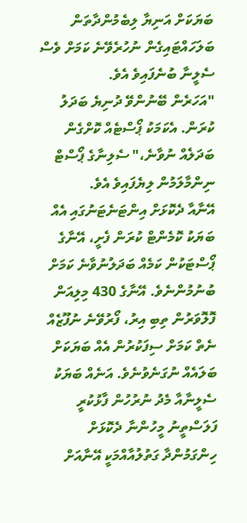ބަޔަކަށް އަނިޔާ ލިބެމުންދާތަން ބަލަހައްޓައިގެން ނުހުރެވޭނެ ކަމަށް ވެސް ސެލީނާ ބުނެފައިވެ އެވެ.
"އަހަރެން ބޭނުންވޭ ދުނިޔެ ބަދަލު ކުރަން. އެކަމަކު ޕޯސްޓެއް ކޮށްގެން ބަދަލެއް ނުވާނެ،" ސެލިނާގެ ޕޯސްޓް ނިންމާލަމުން ލިޔެފައިވެ އެވެ.
އޭނާއާ ދެކޮޅަށް އިންޓަނެޓަނުގައި އެއް ބަޔަކު ކޮމެންޓް ކުރަން ފެށީ، އޭނާގެ ޕޯސްޓަކުން ކަމެއް ބަދަލުނުވާނެ ކަމަށް ބުނުމުންނެވެ. އޭނާގެ 430 މިލިއަން ފޮލޮވަރުން ތިބި އިރު، ފޯރުވޭނެ ނުފޫޒެއް ނެތް ކަމަށް ސިފަކުރުން އެއް ބަޔަކަށް ބަލައެއް ނުގަނެވުނެވެ. އަނެއް ބަޔަކު ސެލީނާއާ މެދު ނުރުހުން ފާޅުކުރީ ފަލަސްތީނު މީހުންނާ ދެކޮޅަށް ހިންގަމުންދާ ގަތުލުއާއްމަކީ އޭނާއަށް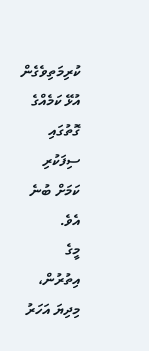ކުރިމަތިވެގެން އުޅޭ ކަމެއްގެ ގޮތުގައި ސިފަކުރި ކަމަށް ބުނެ އެވެ.
މީގެ އިތުރުން، މިދިޔަ އަހަރު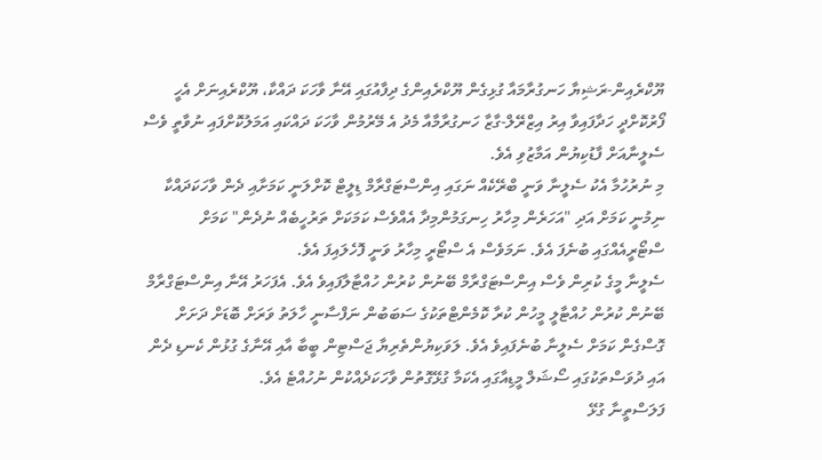ޔޫކްރެއިން-ރަޝިޔާ ހަނގުރާމައާ ގުޅިގެން ޔޫކްރެއިންގެ ދިފާއުގައި އޭނާ ވާހަކަ ދައްކާ، ޔޫކްރެއިނަށް އެހީ ފޯރުކޮށްދީ ހަދާފައިވާ އިރު އިޒްރޭލް-ގާޒާ ހަނގުރާމާއާ މެދު އެ މޭރުމުން ވާހަކަ ދައްކައި އަމަލުކޮށްފައި ނުވާތީ ވެސް ސެލީނާއަށް ފާޑުކިޔުން އަމާޒުވި އެވެ.
މި ނުރުހުމާ އެކު ސެލީނާ ވަނީ ބްރޭކެއް ނަގައި އިންސްޓަގްރާމް ޑިލީޓް ކޮށްލަނީ ކަމަށާއި ދެން ވާހަކަދައްކާ ނިމުނީ ކަމަށް އަދި "އަހަރެން މިހާރު ހިނގަމުންމިދާ އެއްވެސް ކަމަކަށް ތަރުހީބެއް ނުދެން" ކަމަށް ސްޓޯރީއެއްގައި ބުނެފަ އެވެ. ނަމަވެސް އެ ސްޓޯރީ މިހާރު ވަނީ ފޮހެލައިފަ އެވެ.
ސެލީނާ މީގެ ކުރިން ވެސް އިންސްޓަގްރާމް ބޭނުން ކުރުން ހުއްޓާލާފައިވެ އެވެ. އެފަހަރު އޭނާ އިންސްޓަގްރާމް ބޭނުން ކުރުން ހުއްޓާލީ މީހުން ކުރާ ކޮމެންޓްތަކުގެ ސަބަބުން ނަފްސާނީ ހާލަތު ވަރަށް ބޮޑަށް ދަށަށް ގޮސްގެން ކަމަށް ސެލީނާ ބުނެފައިވެ އެވެ. ލަވަކިޔުންތެރިޔާ ޖަސްޓިން ބީބާ އާއި އޭނާގެ ގުޅުން ކެނޑި ދެން އައި ދުވަސްތަކުގައި ސޯޝަލް މީޑިއާގައި އެކަމާ ގުޅޭގޮތުން ވާހަކަދެއްކުން ނުހުއްޓެ އެވެ.
ފަލަސްތީނާ ގުޅޭ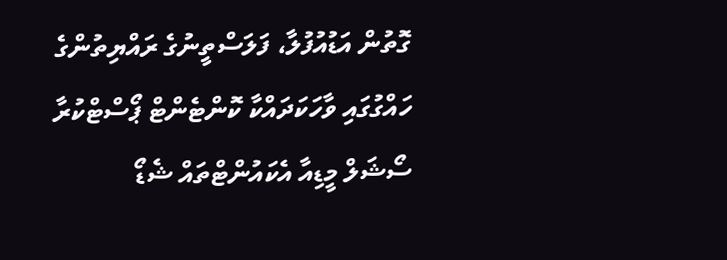ގޮތުން އަޑުއުފުލާ، ފަލަސްތީނުގެ ރައްޔިތުންގެ ހައްގުގައި ވާހަކަދައްކާ ކޮންޓެންޓް ޕޯސްޓްކުރާ ސޯޝަލް މީޑިއާ އެކައުންޓްތައް ޝެޑޯ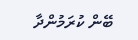ބޭން ކުރަމުންދާ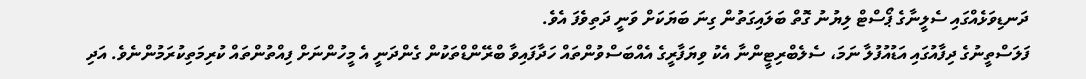ދަނޑިވަޅެއްގައި ސެލީނާގެ ޕޯސްޓް ލިޔުނު ގޮތް ބަލައިގަތުން ގިނަ ބަޔަކަށް ވަނީ ދަތިވެފަ އެވެ.
ފަލަސްތީނުގެ ދިފާއުގައި އަޑުއުފުލާ ނަމަ، ސެލެބްރިޓީންނާ އެކު ވިޔަފާރީގެ އެއްބަސްވުންތައް ހަދާފައިވާ ބްރޭންޑްތަކުން ގެންދަނީ އެ މީހުންނަށް ފިއްތުންތައް ކުރިމަތިކުރަމުންނެވެ. އަދި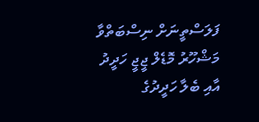ފަލަސްތީނަށް ނިސްބަތްވާ މަޝްހޫރު މޮޑެލް ޖީޖީ ހަދީދު އާއި ބެލާ ހަދީދުގެ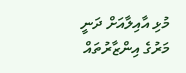މުޅި އާއިލާއަށް ދަނީ މަރުގެ އިންޒާރުތައް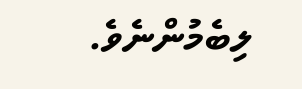ލިބެމުންނެވެ.